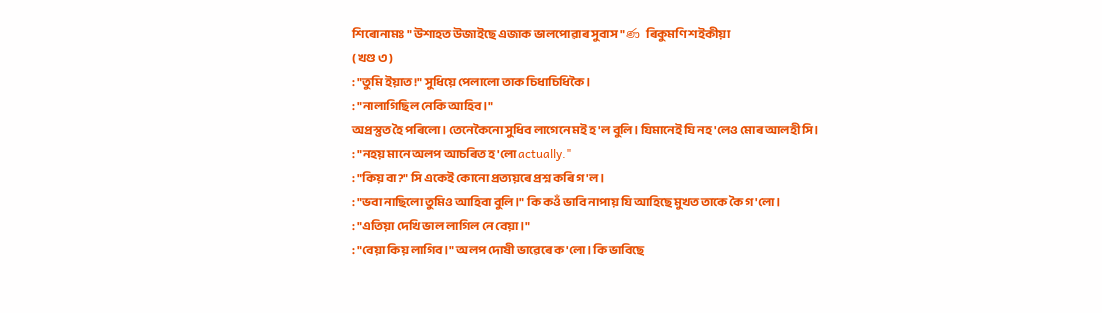শিৰোনামঃ " উশাহত উজাইছে এজাক ভালপোৱাৰ সুবাস " ණ ৰিকুমণি শইকীয়া
( খণ্ড ৩ )
: "তুমি ইয়াত!" সুধিয়ে পেলালো তাক চিধাচিধিকৈ।
: "নালাগিছিল নেকি আহিব।"
অপ্ৰস্তুত হৈ পৰিলো। তেনেকৈনো সুধিব লাগেনে মই হ'ল বুলি। যিমানেই যি নহ'লেও মোৰ আলহী সি।
: "নহয় মানে অলপ আচৰিত হ'লো actually."
: "কিয় বা?" সি একেই কোনো প্ৰত্যয়ৰে প্ৰশ্ন কৰি গ'ল।
: "ভবা নাছিলো তুমিও আহিবা বুলি।" কি কওঁ ভাবি নাপায় যি আহিছে মুখত তাকে কৈ গ'লো।
: "এতিয়া দেখি ভাল লাগিল নে বেয়া।"
: "বেয়া কিয় লাগিব।" অলপ দোষী ভাৱেৰে ক'লো। কি ভাবিছে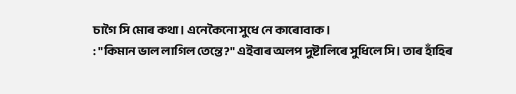চাগৈ সি মোৰ কথা। এনেকৈনো সুধে নে কাৰোবাক।
: "কিমান ভাল লাগিল তেন্তে?" এইবাৰ অলপ দুষ্টালিৰে সুধিলে সি। তাৰ হাঁহিৰ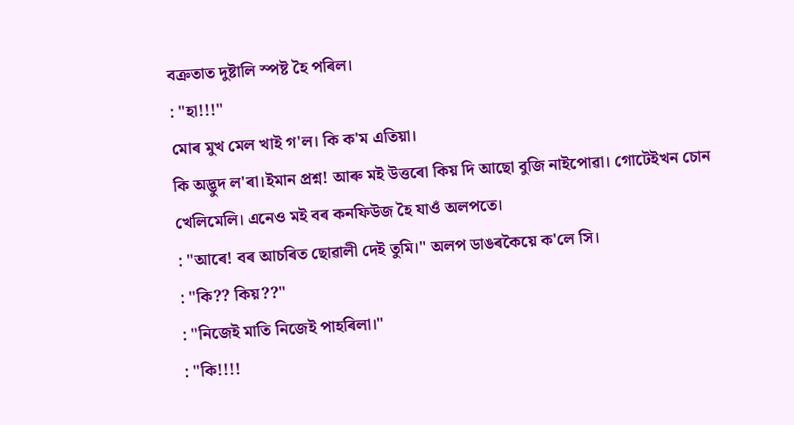বক্ৰতাত দুষ্টালি স্পষ্ট হৈ পৰিল।
: "হা!!!"
মোৰ মুখ মেল খাই গ'ল। কি ক'ম এতিয়া।
কি অদ্ভুদ ল'ৰা।ইমান প্ৰশ্ন! আৰু মই উত্তৰো কিয় দি আছো বুজি নাইপোৱা। গোটেইখন চোন খেলিমেলি। এনেও মই বৰ কনফিউজ হৈ যাওঁ অলপতে।
: "আৰে! বৰ আচৰিত ছোৱালী দেই তুমি।" অলপ ডাঙৰকৈয়ে ক'লে সি।
: "কি?? কিয়??"
: "নিজেই মাতি নিজেই পাহৰিলা।"
: "কি!!!!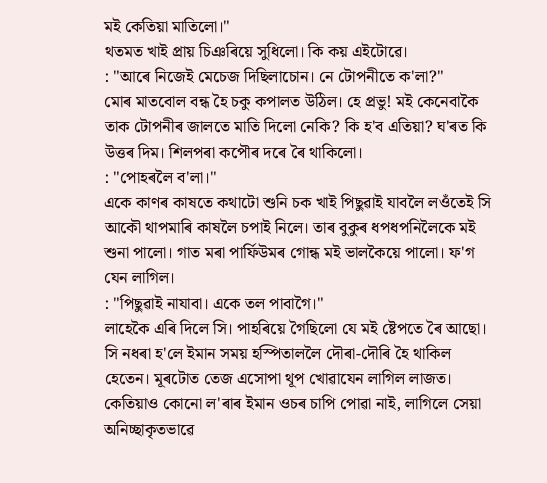মই কেতিয়া মাতিলো।"
থতমত খাই প্ৰায় চিঞৰিয়ে সুধিলো। কি কয় এইটোৱে।
: "আৰে নিজেই মেচেজ দিছিলাচোন। নে টোপনীতে ক'লা?"
মোৰ মাতবোল বন্ধ হৈ চকু কপালত উঠিল। হে প্ৰভু! মই কেনেবাকৈ তাক টোপনীৰ জালতে মাতি দিলো নেকি? কি হ'ব এতিয়া? ঘ'ৰত কি উত্তৰ দিম। শিলপৰা কপৌৰ দৰে ৰৈ থাকিলো।
: "পোহৰলৈ ব'লা।"
একে কাণৰ কাষতে কথাটো শুনি চক খাই পিছুৱাই যাবলৈ লওঁতেই সি আকৌ থাপমাৰি কাষলৈ চপাই নিলে। তাৰ বুকুৰ ধপধপনিলৈকে মই শুনা পালো। গাত মৰা পাৰ্ফিউমৰ গোন্ধ মই ভালকৈয়ে পালো। ফ'গ যেন লাগিল।
: "পিছুৱাই নাযাবা। একে তল পাবাগৈ।"
লাহেকৈ এৰি দিলে সি। পাহৰিয়ে গৈছিলো যে মই ষ্টেপতে ৰৈ আছো। সি নধৰা হ'লে ইমান সময় হস্পিতাললৈ দৌৰা-দৌৰি হৈ থাকিল হেতেন। মূৰটোত তেজ এসোপা থূপ খোৱাযেন লাগিল লাজত। কেতিয়াও কোনো ল'ৰাৰ ইমান ওচৰ চাপি পোৱা নাই, লাগিলে সেয়া অনিচ্ছাকৃতভাৱে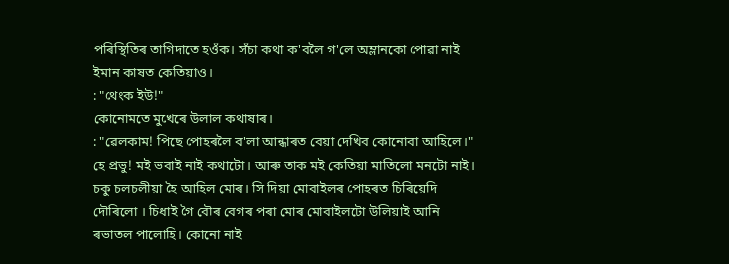পৰিস্থিতিৰ তাগিদাতে হওঁক। সঁচা কথা ক'বলৈ গ'লে অম্লানকো পোৱা নাই ইমান কাষত কেতিয়াও।
: "থেংক ইউ!"
কোনোমতে মুখেৰে উলাল কথাষাৰ।
: "ৱেলকাম! পিছে পোহৰলৈ ব'লা আন্ধাৰত বেয়া দেখিব কোনোবা আহিলে।"
হে প্ৰভু! মই ভবাই নাই কথাটো। আৰু তাক মই কেতিয়া মাতিলো মনটো নাই। চকু চলচলীয়া হৈ আহিল মোৰ। সি দিয়া মোবাইলৰ পোহৰত চিৰিয়েদি দৌৰিলো । চিধাই গৈ বৌৰ বেগৰ পৰা মোৰ মোবাইলটো উলিয়াই আনি ৰভাতল পালোহি। কোনো নাই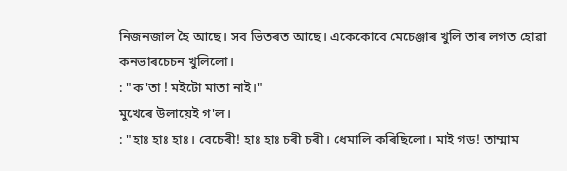নিজনজাল হৈ আছে। সব ভিতৰত আছে। একেকোবে মেচেঞ্জাৰ খুলি তাৰ লগত হোৱা কনভাৰচেচন খুলিলো।
: "ক'তা ! মইটো মাতা নাই।"
মুখেৰে উলায়েই গ'ল।
: "হাঃ হাঃ হাঃ। বেচেৰী! হাঃ হাঃ চৰী চৰী। ধেমালি কৰিছিলো। মাই গড! তাম্মাম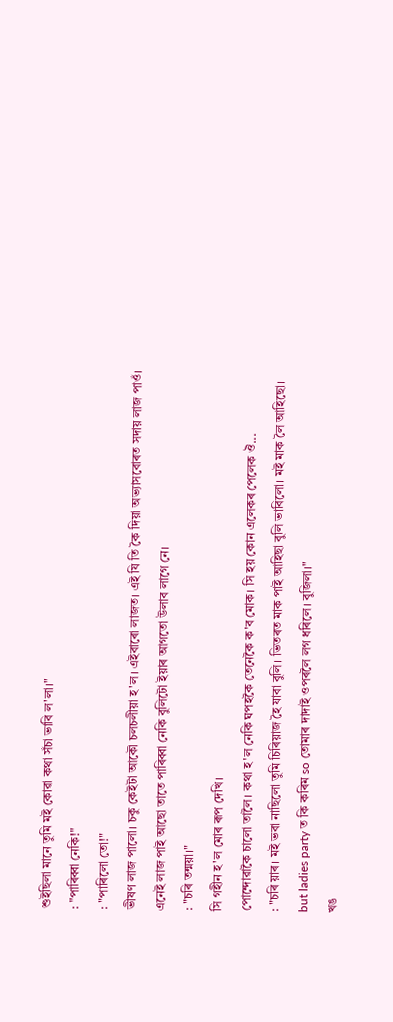শুইছিলা মানে তুমি মই কোৱা কথা সঁচা ভাবি ল'লা।"
: "পাৰিব্বা নেকি!"
: "পাৰিলো তো!"
ভীষণ লাজ পালো। চকু কেইটা আকৌ চলচলীয়া হ'ল। এইবাৰো লাজত। এই যি তি কৈ দিয়া অভ্যাসবোৰত সদায় লাজ পাওঁ। এনেই লাজ পাই আছো তাতে পাৰিব্বা নেকি বুলিটো ইয়াৰ আগতো উলাব লাগে নে।
: "চৰি তন্ময়া।"
সি গহীন হ'ল মোৰ ৰূপ দেখি।
পোন্দোৱাকৈ চালো তালৈ। কথা হ'ল নেকি ঘপহকৈ তেনেকৈ ক'ব মোক। সি হয় কোন এলেকৰ পেলেক ঔ...
: "চৰি য়াৰ। মই ভবা নাছিলো তুমি চিৰিয়াজ হৈ যাবা বুলি। ভিতৰত মাক পাই আহিছা বুলি ভাবিলো। মই মাক লৈ আহিছো। but ladies party ত কি কৰিম so তোমাৰ দাদাই ওপৰলৈ লগ ধৰিলে। বুজিলা।"
খঙ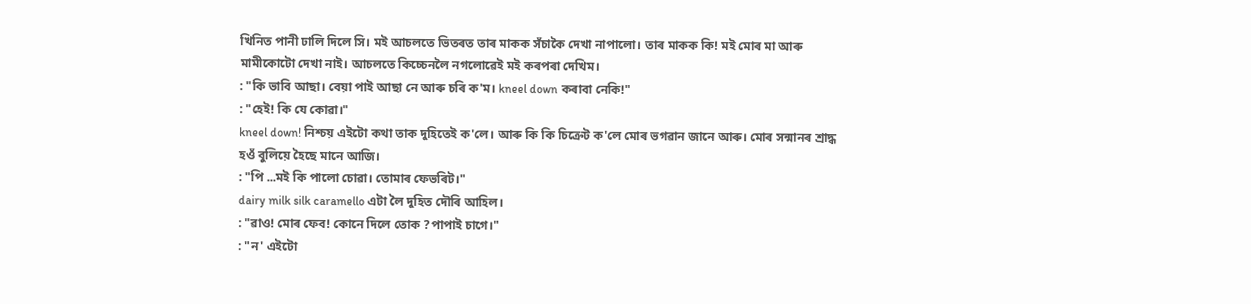খিনিত পানী ঢালি দিলে সি। মই আচলতে ভিতৰত তাৰ মাকক সঁচাকৈ দেখা নাপালো। তাৰ মাকক কি! মই মোৰ মা আৰু মামীকোটো দেখা নাই। আচলতে কিচ্চেনলৈ নগলোৱেই মই কৰপৰা দেখিম।
: "কি ভাবি আছা। বেয়া পাই আছা নে আৰু চৰি ক'ম। kneel down কৰাবা নেকি!"
: "হেই! কি যে কোৱা।"
kneel down! নিশ্চয় এইটো কথা তাক দুহিতেই ক'লে। আৰু কি কি চিক্ৰেট ক'লে মোৰ ভগৱান জানে আৰু। মোৰ সন্মানৰ শ্ৰাদ্ধ হওঁ বুলিয়ে হৈছে মানে আজি।
: "পি ...মই কি পালো চোৱা। তোমাৰ ফেভৰিট।"
dairy milk silk caramello এটা লৈ দুহিত দৌৰি আহিল।
: "ৱাও! মোৰ ফেব! কোনে দিলে তোক ?পাপাই চাগে।"
: "ন' এইটো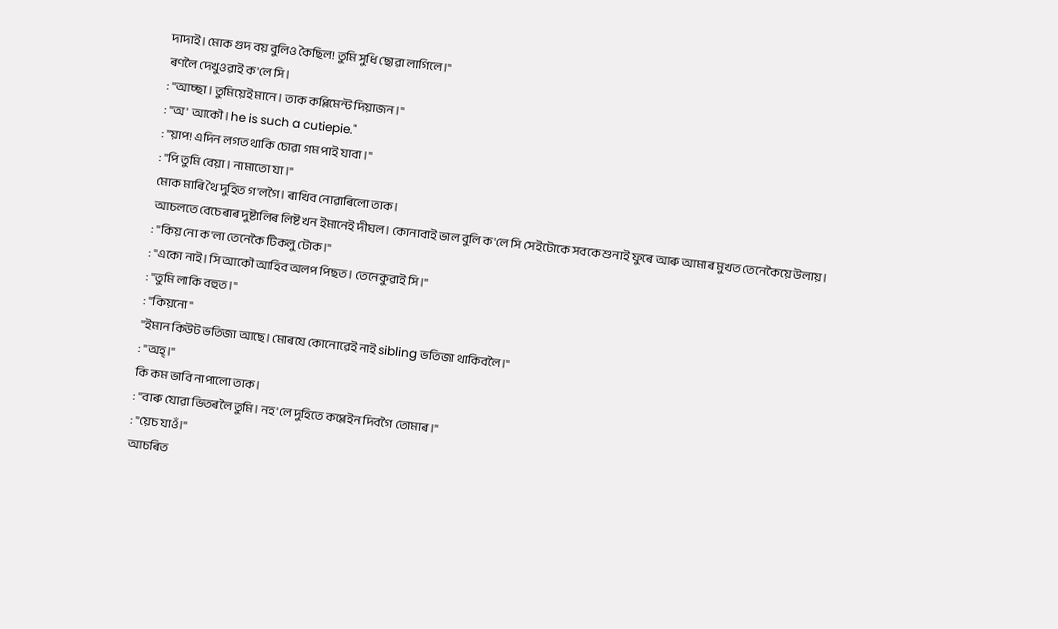দাদাই। মোক গুদ বয় বুলিও কৈছিল! তুমি সুধি ছোৱা লাগিলে।"
ৰণলৈ দেখুওৱাই ক'লে সি।
: "আচ্ছা। তুমিয়েই মানে। তাক কপ্লিমেন্ট দিয়াজন।"
: "অ' আকৌ। he is such a cutiepie."
: "য়াপ! এদিন লগত থাকি চোৱা গম পাই যাবা।"
: "পি তুমি বেয়া। নামাতো যা।"
মোক মাৰি থৈ দুহিত গ'লগৈ। ৰাখিব নোৱাৰিলো তাক।
আচলতে বেচেৰাৰ দুষ্টালিৰ লিষ্ট খন ইমানেই দীঘল। কোনাবাই ভাল বুলি ক'লে সি সেইটোকে সবকে শুনাই ফুৰে আৰু আমাৰ মুখত তেনেকৈয়ে উলায়।
: "কিয় নো ক'লা তেনেকৈ টিকলু টোক।"
: "একো নাই। সি আকৌ আহিব অলপ পিছত। তেনেকুৱাই সি।"
: "তুমি লাকি বহুত।"
: "কিয়নো"
"ইমান কিউট ভতিজা আছে। মোৰযে কোনোৱেই নাই sibling ভতিজা থাকিবলৈ।"
: "অহ্।"
কি কম ভাবি নাপালো তাক।
: "বাৰু যোৱা ভিতৰলৈ তুমি। নহ'লে দুহিতে কপ্লেইন দিবগৈ তোমাৰ।"
: "য়েচ যাওঁ।"
আচৰিত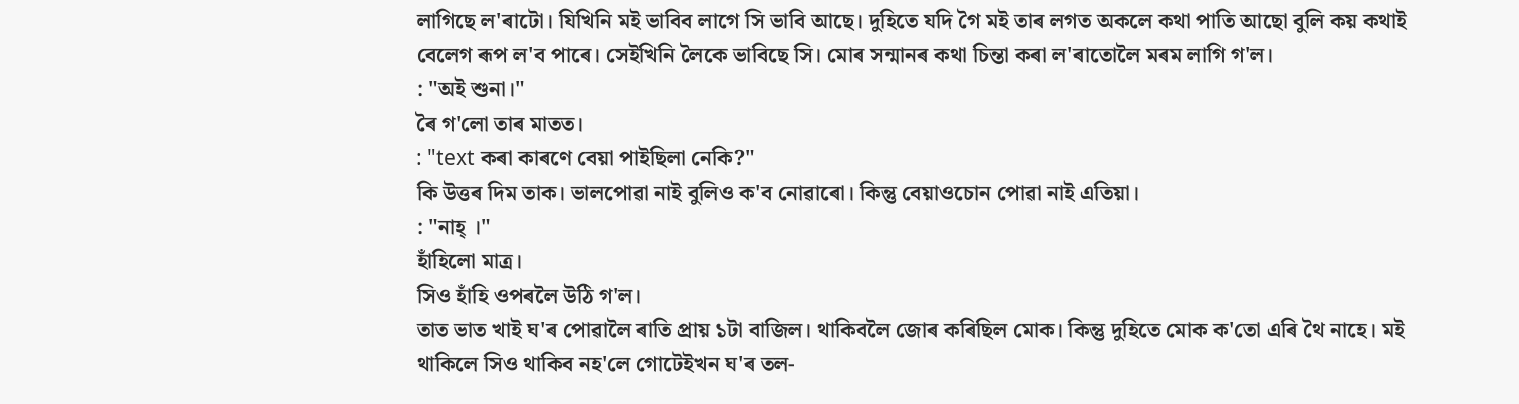লাগিছে ল'ৰাটো। যিখিনি মই ভাবিব লাগে সি ভাবি আছে। দুহিতে যদি গৈ মই তাৰ লগত অকলে কথা পাতি আছো বুলি কয় কথাই বেলেগ ৰূপ ল'ব পাৰে। সেইখিনি লৈকে ভাবিছে সি। মোৰ সন্মানৰ কথা চিন্তা কৰা ল'ৰাতোলৈ মৰম লাগি গ'ল।
: "অই শুনা।"
ৰৈ গ'লো তাৰ মাতত।
: "text কৰা কাৰণে বেয়া পাইছিলা নেকি?"
কি উত্তৰ দিম তাক। ভালপোৱা নাই বুলিও ক'ব নোৱাৰো। কিন্তু বেয়াওচোন পোৱা নাই এতিয়া।
: "নাহ্ ।"
হাঁহিলো মাত্ৰ।
সিও হাঁহি ওপৰলৈ উঠি গ'ল।
তাত ভাত খাই ঘ'ৰ পোৱালৈ ৰাতি প্ৰায় ১টা বাজিল। থাকিবলৈ জোৰ কৰিছিল মোক। কিন্তু দুহিতে মোক ক'তো এৰি থৈ নাহে। মই থাকিলে সিও থাকিব নহ'লে গোটেইখন ঘ'ৰ তল-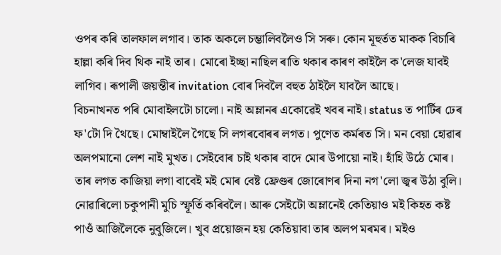ওপৰ কৰি তালফাল লগাব। তাক অকলে চম্ভালিবলৈও সি সৰু। কোন মূহুৰ্তত মাকক বিচাৰি হাল্লা কৰি দিব থিক নাই তাৰ। মোৰো ইচ্ছা নাছিল ৰাতি থকাৰ কাৰণ কাইলৈ ক'লেজ যাবই লাগিব। ৰূপালী জয়ন্তীৰ invitation বোৰ দিবলৈ বহুত ঠাইলৈ যাবলৈ আছে।
বিচনাখনত পৰি মোবাইলটো চালো। নাই অম্লানৰ একোৱেই খবৰ নাই। status ত পাৰ্টিৰ ঢেৰ ফ'টো দি থৈছে। মোম্বাইলৈ গৈছে সি লগৰবোৰৰ লগত। পুণেত কৰ্মৰত সি। মন বেয়া হোৱাৰ অলপমানো লেশ নাই মুখত। সেইবোৰ চাই থকাৰ বাদে মোৰ উপায়ো নাই। হাঁহি উঠে মোৰ। তাৰ লগত কাজিয়া লগা বাবেই মই মোৰ বেষ্ট ফ্ৰেণ্ডৰ জোৰোণৰ দিনা নগ'লো জ্বৰ উঠা বুলি। নোৱাৰিলো চকুপানী মুচি স্ফূৰ্তি কৰিবলৈ। আৰু সেইটো অম্লানেই কেতিয়াও মই কিহত কষ্ট পাওঁ আজিলৈকে নুবুজিলে। খুব প্ৰয়োজন হয় কেতিয়াবা তাৰ অলপ মৰমৰ। মইও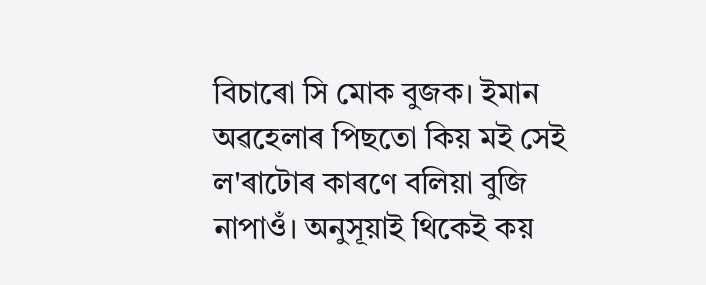বিচাৰো সি মোক বুজক। ইমান অৱহেলাৰ পিছতো কিয় মই সেই ল'ৰাটোৰ কাৰণে বলিয়া বুজি নাপাওঁ। অনুসূয়াই থিকেই কয়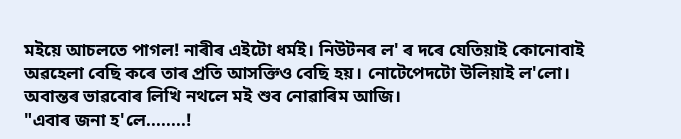মইয়ে আচলতে পাগল! নাৰীৰ এইটো ধৰ্মই। নিউটনৰ ল' ৰ দৰে যেতিয়াই কোনোবাই অৱহেলা বেছি কৰে তাৰ প্ৰতি আসক্তিও বেছি হয়। নোটেপেদটো উলিয়াই ল'লো। অবান্তৰ ভাৱবোৰ লিখি নথলে মই শুব নোৱাৰিম আজি।
"এবাৰ জনা হ'লে........!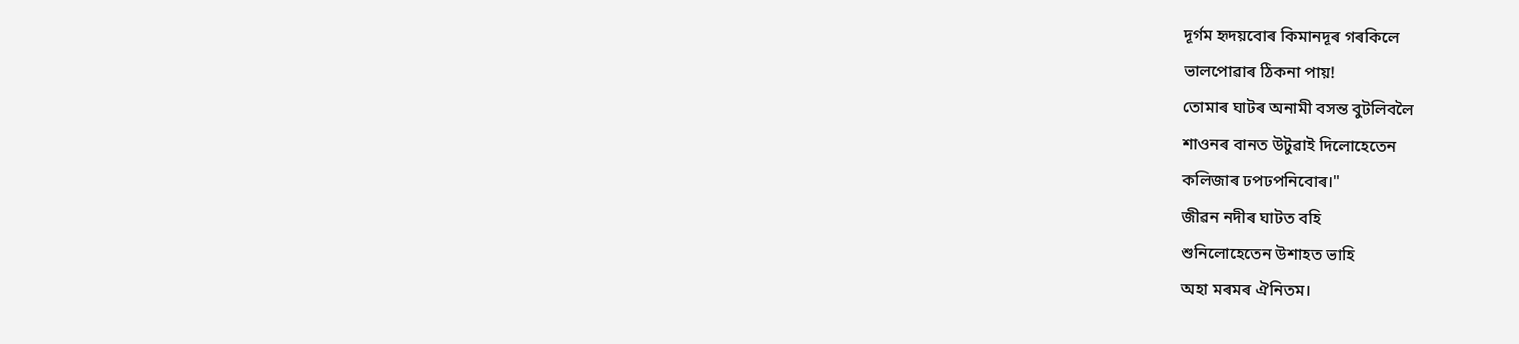দূৰ্গম হৃদয়বোৰ কিমানদূৰ গৰকিলে
ভালপোৱাৰ ঠিকনা পায়!
তোমাৰ ঘাটৰ অনামী বসন্ত বুটলিবলৈ
শাওনৰ বানত উটুৱাই দিলোহেতেন
কলিজাৰ ঢপঢপনিবোৰ।"
জীৱন নদীৰ ঘাটত বহি
শুনিলোহেতেন উশাহত ভাহি
অহা মৰমৰ ঐনিতম।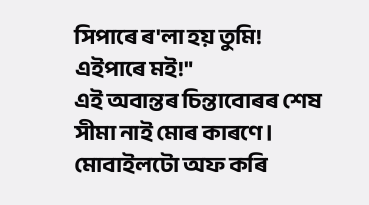সিপাৰে ৰ'লা হয় তুমি!
এইপাৰে মই!"
এই অবান্তৰ চিন্তাবোৰৰ শেষ সীমা নাই মোৰ কাৰণে। মোবাইলটো অফ কৰি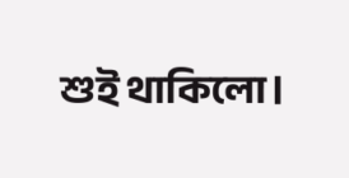শুই থাকিলো।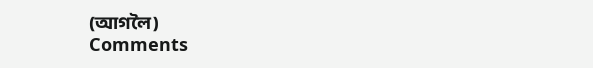(আগলৈ)
Comments